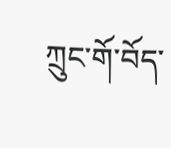ཀྲུང་གོ་བོད་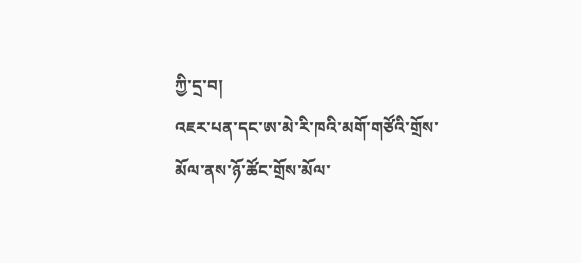ཀྱི་དྲ་བ།
འཇར་པན་དང་ཨ་མེ་རི་ཁའི་མགོ་གཙོའི་གྲོས་མོལ་ནས་ཉོ་ཚོང་གྲོས་མོལ་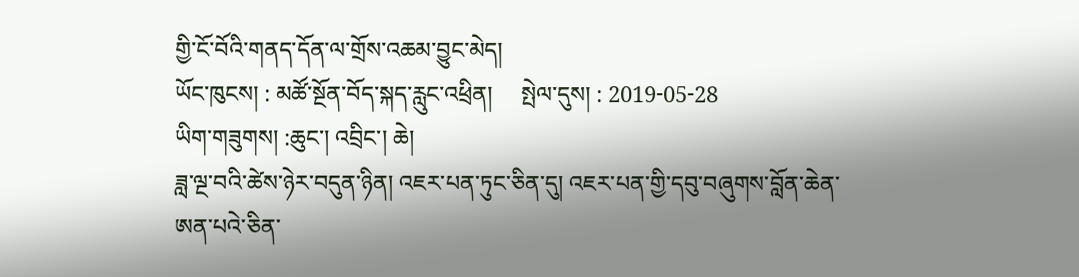གྱི་ངོ་བོའི་གནད་དོན་ལ་གྲོས་འཆམ་བྱུང་མེད།
ཡོང་ཁུངས། : མཚོ་སྔོན་བོད་སྐད་རླུང་འཕྲིན།     སྤེལ་དུས། : 2019-05-28
ཡིག་གཟུགས། :ཆུང་། འབྲིང་། ཆེ།
ཟླ་ལྔ་བའི་ཚེས་ཉེར་བདུན་ཉིན། འཇར་པན་ཏུང་ཅིན་དུ། འཇར་པན་གྱི་དབུ་བཞུགས་བློན་ཆེན་ཨན་པའེ་ཅིན་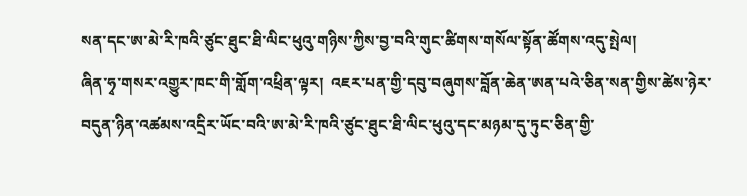སན་དང་ཨ་མེ་རི་ཁའི་ཙུང་ཐུང་ཐི་ལིང་ཕུའུ་གཉིས་ཀྱིས་བྱ་བའི་གུང་ཚིགས་གསོལ་སྟོན་ཚོགས་འདུ་སྤེལ།
ཞིན་ཧྭ་གསར་འགྱུར་ཁང་གི་གློག་འཕྲིན་ལྟར།  འཇར་པན་གྱི་དབུ་བཞུགས་བློན་ཆེན་ཨན་པའེ་ཅིན་སན་གྱིས་ཚེས་ཉེར་བདུན་ཉིན་འཚམས་འདྲིར་ཡོང་བའི་ཨ་མེ་རི་ཁའི་ཙུང་ཐུང་ཐི་ལིང་ཕུའུ་དང་མཉམ་དུ་ཏུང་ཅིན་གྱི་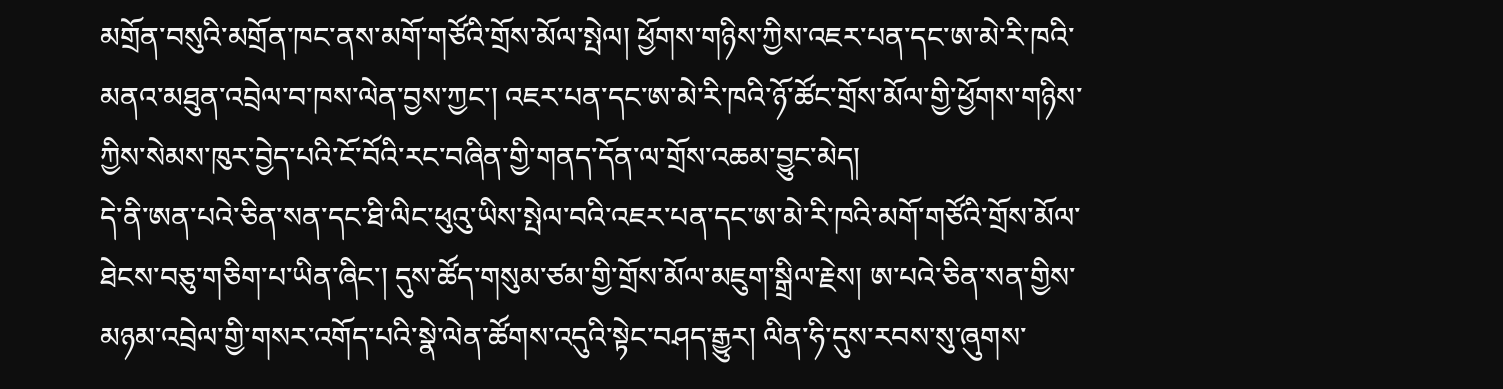མགྲོན་བསུའི་མགྲོན་ཁང་ནས་མགོ་གཙོའི་གྲོས་མོལ་སྤེལ། ཕྱོགས་གཉིས་ཀྱིས་འཇར་པན་དང་ཨ་མེ་རི་ཁའི་མནའ་མཐུན་འབྲེལ་བ་ཁས་ལེན་བྱས་ཀྱང་། འཇར་པན་དང་ཨ་མེ་རི་ཁའི་ཉོ་ཚོང་གྲོས་མོལ་གྱི་ཕྱོགས་གཉིས་ཀྱིས་སེམས་ཁུར་བྱེད་པའི་ངོ་བོའི་རང་བཞིན་གྱི་གནད་དོན་ལ་གྲོས་འཆམ་བྱུང་མེད།
དེ་ནི་ཨན་པའེ་ཅིན་སན་དང་ཐི་ལིང་ཕུའུ་ཡིས་སྤེལ་བའི་འཇར་པན་དང་ཨ་མེ་རི་ཁའི་མགོ་གཙོའི་གྲོས་མོལ་ཐེངས་བཅུ་གཅིག་པ་ཡིན་ཞིང་། དུས་ཚོད་གསུམ་ཙམ་གྱི་གྲོས་མོལ་མཇུག་སྒྲིལ་རྗེས། ཨ་པའེ་ཅིན་སན་གྱིས་མཉམ་འབྲེལ་གྱི་གསར་འགོད་པའི་སྣེ་ལེན་ཚོགས་འདུའི་སྟེང་བཤད་རྒྱུར། ལིན་ཧི་དུས་རབས་སུ་ཞུགས་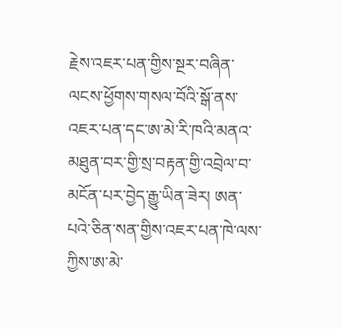རྗེས་འཇར་པན་གྱིས་སྔར་བཞིན་ལངས་ཕྱོགས་གསལ་བོའི་སྒོ་ནས་འཇར་པན་དང་ཨ་མེ་རི་ཁའི་མནའ་མཐུན་བར་གྱི་སྲ་བརྟན་གྱི་འབྲེལ་བ་མངོན་པར་བྱེད་རྒྱུ་ཡིན་ཟེར། ཨན་པའེ་ཅིན་སན་གྱིས་འཇར་པན་ཁེ་ལས་ཀྱིས་ཨ་མེ་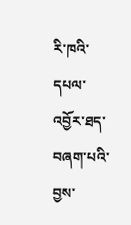རི་ཁའི་དཔལ་འབྱོར་ཐད་བཞག་པའི་བྱས་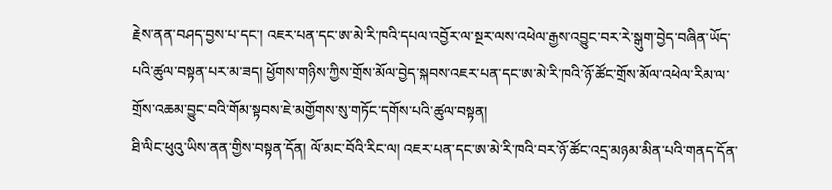རྗེས་ནན་བཤད་བྱས་པ་དང་། འཇར་པན་དང་ཨ་མེ་རི་ཁའི་དཔལ་འབྱོར་ལ་སྔར་ལས་འཕེལ་རྒྱས་འབྱུང་བར་རེ་སྒུག་བྱེད་བཞིན་ཡོད་པའི་ཚུལ་བསྟན་པར་མ་ཟད། ཕྱོགས་གཉིས་ཀྱིས་གྲོས་མོལ་བྱེད་སྐབས་འཇར་པན་དང་ཨ་མེ་རི་ཁའི་ཉོ་ཚོང་གྲོས་མོལ་འཕེལ་རིམ་ལ་གྲོས་འཆམ་བྱུང་བའི་གོམ་སྟབས་ཇེ་མགྱོགས་སུ་གཏོང་དགོས་པའི་ཚུལ་བསྟན།
ཐི་ལིང་ཕུའུ་ཡིས་ནན་གྱིས་བསྟན་དོན། ལོ་མང་བོའི་རིང་ལ། འཇར་པན་དང་ཨ་མེ་རི་ཁའི་བར་ཉོ་ཚོང་འདྲ་མཉམ་མིན་པའི་གནད་དོན་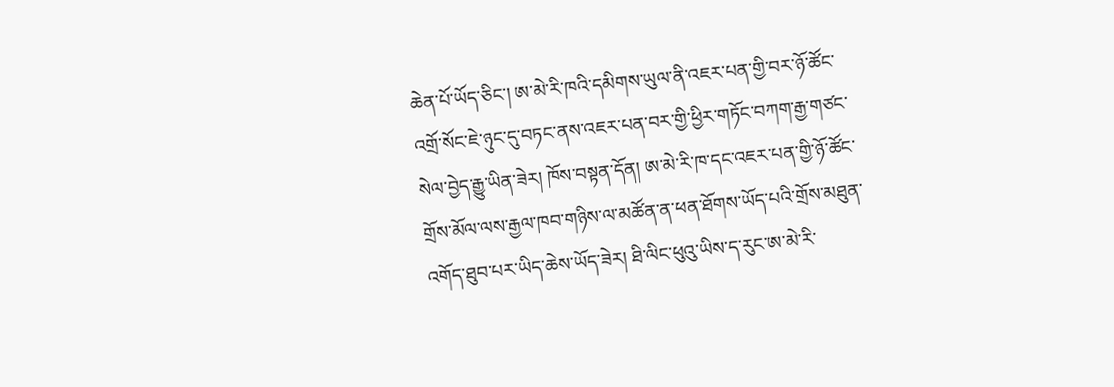ཆེན་པོ་ཡོད་ཅིང་། ཨ་མེ་རི་ཁའི་དམིགས་ཡུལ་ནི་འཇར་པན་གྱི་བར་ཉོ་ཚོང་འགྲོ་སོང་ཇེ་ཉུང་དུ་བཏང་ནས་འཇར་པན་བར་གྱི་ཕྱིར་གཏོང་བཀག་རྒྱ་གཙང་སེལ་བྱེད་རྒྱུ་ཡིན་ཟེར། ཁོས་བསྟན་དོན། ཨ་མེ་རི་ཁ་དང་འཇར་པན་གྱི་ཉོ་ཚོང་གྲོས་མོལ་ལས་རྒྱལ་ཁབ་གཉིས་ལ་མཚོན་ན་ཕན་ཐོགས་ཡོད་པའི་གྲོས་མཐུན་འགོད་ཐུབ་པར་ཡིད་ཆེས་ཡོད་ཟེར། ཐི་ལིང་ཕུའུ་ཡིས་ད་རུང་ཨ་མེ་རི་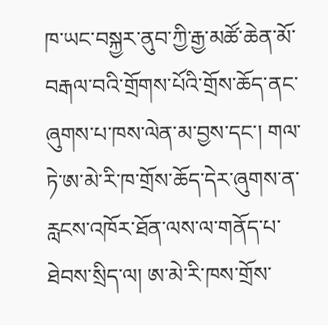ཁ་ཡང་བསྐྱར་ནུབ་ཀྱི་རྒྱ་མཚོ་ཆེན་མོ་བརྒལ་བའི་གྲོགས་པོའི་གྲོས་ཆོད་ནང་ཞུགས་པ་ཁས་ལེན་མ་བྱས་དང་། གལ་ཏེ་ཨ་མེ་རི་ཁ་གྲོས་ཆོད་དེར་ཞུགས་ན་རླངས་འཁོར་ཐོན་ལས་ལ་གནོད་པ་ཐེབས་སྲིད་ལ། ཨ་མེ་རི་ཁས་གྲོས་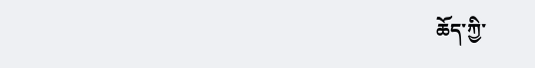ཆོད་ཀྱི་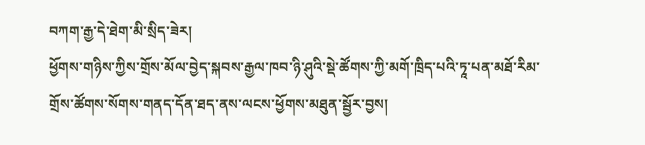བཀག་རྒྱ་དེ་ཐེག་མི་སྲིད་ཟེར།
ཕྱོགས་གཉིས་ཀྱིས་གྲོས་མོལ་བྱེད་སྐབས་རྒྱལ་ཁབ་ཉི་ཤུའི་སྡེ་ཚོགས་ཀྱི་མགོ་ཁྲིད་པའི་ཏཱ་པན་མཐོ་རིམ་གྲོས་ཚོགས་སོགས་གནད་དོན་ཐད་ནས་ལངས་ཕྱོགས་མཐུན་སྦྱོར་བྱས།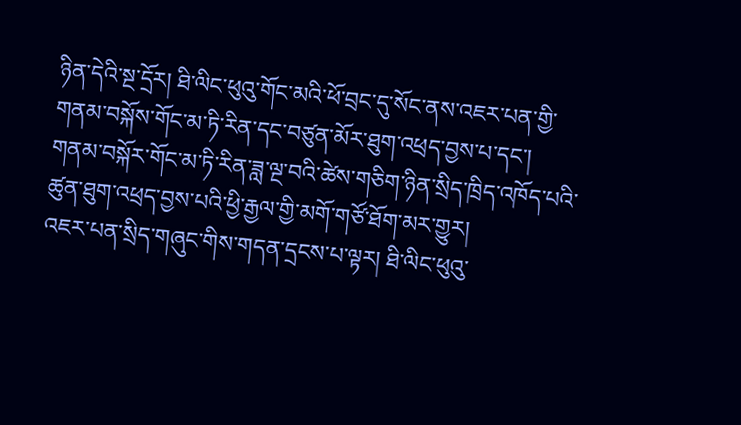ཉིན་དེའི་སྔ་དྲོར། ཐི་ལིང་ཕུའུ་གོང་མའི་ཕོ་བྲང་དུ་སོང་ནས་འཇར་པན་གྱི་གནམ་བསྐོས་གོང་མ་ཏི་རིན་དང་བཙུན་མོར་ཐུག་འཕྲད་བྱས་པ་དང་། གནམ་བསྐོར་གོང་མ་ཏི་རིན་ཟླ་ལྔ་བའི་ཚེས་གཅིག་ཉིན་སྲིད་ཁྲིད་འཁོད་པའི་ཚུན་ཐུག་འཕྲད་བྱས་པའི་ཕྱི་རྒྱལ་གྱི་མགོ་གཙོ་ཐོག་མར་གྱུར།
འཇར་པན་སྲིད་གཞུང་གིས་གདན་དྲངས་པ་ལྟར། ཐི་ལིང་ཕུའུ་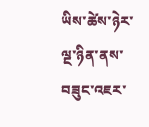ཡིས་ཚེས་ཉེར་ལྔ་ཉིན་ནས་བཟུང་འཇར་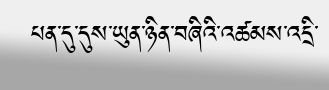པན་དུ་དུས་ཡུན་ཉིན་བཞིའི་འཚམས་འདྲི་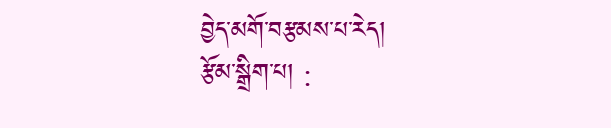བྱེད་མགོ་བརྩམས་པ་རེད།
རྩོམ་སྒྲིག་པ། :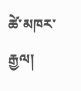ཚེ་མཁར་རྒྱལ།